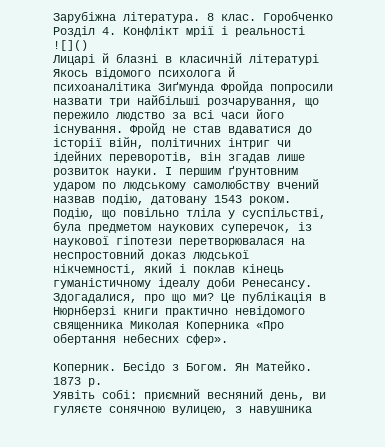Зарубіжна література. 8 клас. Горобченко
Розділ 4. Конфлікт мрії і реальності
![]()
Лицарі й блазні в класичній літературі
Якось відомого психолога й психоаналітика Зиґмунда Фройда попросили назвати три найбільші розчарування, що пережило людство за всі часи його існування. Фройд не став вдаватися до історії війн, політичних інтриг чи ідейних переворотів, він згадав лише розвиток науки. І першим ґрунтовним ударом по людському самолюбству вчений назвав подію, датовану 1543 роком. Подію, що повільно тліла у суспільстві, була предметом наукових суперечок, із наукової гіпотези перетворювалася на неспростовний доказ людської нікчемності, який і поклав кінець гуманістичному ідеалу доби Ренесансу. Здогадалися, про що ми? Це публікація в Нюрнберзі книги практично невідомого священника Миколая Коперника «Про обертання небесних сфер».

Коперник. Бесідо з Богом. Ян Матейко. 1873 р.
Уявіть собі: приємний весняний день, ви гуляєте сонячною вулицею, з навушника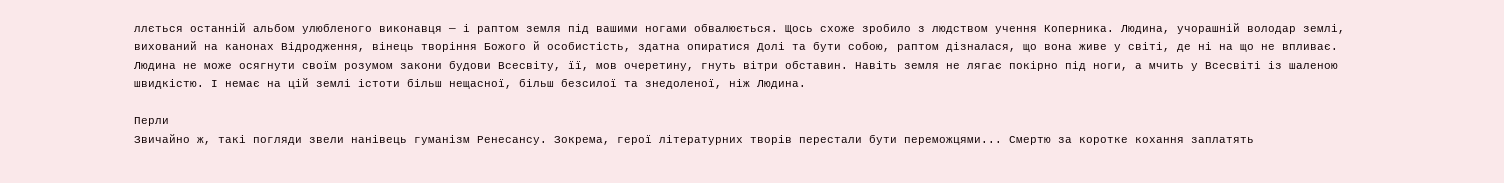ллється останній альбом улюбленого виконавця — і раптом земля під вашими ногами обвалюється. Щось схоже зробило з людством учення Коперника. Людина, учорашній володар землі, вихований на канонах Відродження, вінець творіння Божого й особистість, здатна опиратися Долі та бути собою, раптом дізналася, що вона живе у світі, де ні на що не впливає. Людина не може осягнути своїм розумом закони будови Всесвіту, її, мов очеретину, гнуть вітри обставин. Навіть земля не лягає покірно під ноги, а мчить у Всесвіті із шаленою швидкістю. І немає на цій землі істоти більш нещасної, більш безсилої та знедоленої, ніж Людина.

Перли
Звичайно ж, такі погляди звели нанівець гуманізм Ренесансу. Зокрема, герої літературних творів перестали бути переможцями... Смертю за коротке кохання заплатять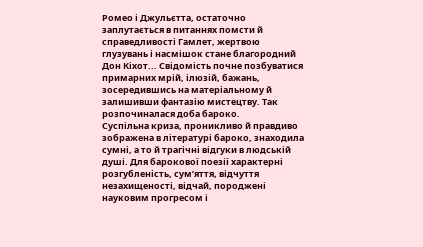Ромео і Джульєтта, остаточно заплутається в питаннях помсти й справедливості Гамлет, жертвою глузувань і насмішок стане благородний Дон Кіхот... Свідомість почне позбуватися примарних мрій, ілюзій, бажань, зосередившись на матеріальному й залишивши фантазію мистецтву. Так розпочиналася доба бароко.
Суспільна криза, проникливо й правдиво зображена в літературі бароко, знаходила сумні, а то й трагічні відгуки в людській душі. Для барокової поезії характерні розгубленість, сум’яття, відчуття незахищеності, відчай, породжені науковим прогресом і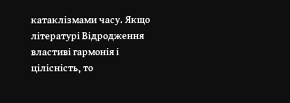катаклізмами часу. Якщо літературі Відродження властиві гармонія і цілісність, то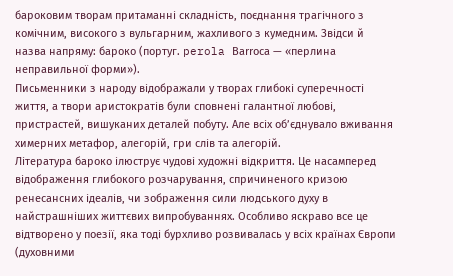бароковим творам притаманні складність, поєднання трагічного з комічним, високого з вульгарним, жахливого з кумедним. Звідси й назва напряму: бароко (португ. perola Ваrrоcа — «перлина неправильної форми»).
Письменники з народу відображали у творах глибокі суперечності життя, а твори аристократів були сповнені галантної любові, пристрастей, вишуканих деталей побуту. Але всіх об’єднувало вживання химерних метафор, алегорій, гри слів та алегорій.
Література бароко ілюструє чудові художні відкриття. Це насамперед відображення глибокого розчарування, спричиненого кризою ренесансних ідеалів, чи зображення сили людського духу в найстрашніших життєвих випробуваннях. Особливо яскраво все це відтворено у поезії, яка тоді бурхливо розвивалась у всіх країнах Європи (духовними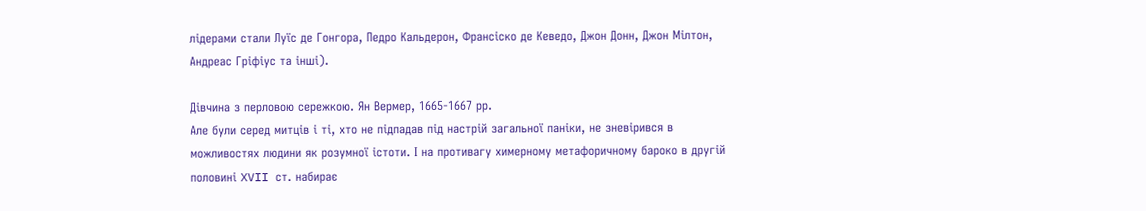лідерами стали Луїс де Гонгора, Педро Кальдерон, Франсіско де Кеведо, Джон Донн, Джон Мілтон, Андреас Гріфіус та інші).

Дівчина з перловою сережкою. Ян Вермер, 1665-1667 рр.
Але були серед митців і ті, хто не підпадав під настрій загальної паніки, не зневірився в можливостях людини як розумної істоти. І на противагу химерному метафоричному бароко в другій половині XVII ст. набирає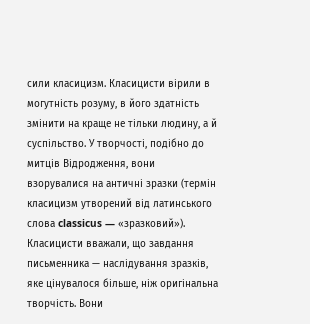сили класицизм. Класицисти вірили в могутність розуму, в його здатність змінити на краще не тільки людину, а й суспільство. У творчості, подібно до митців Відродження, вони взорувалися на античні зразки (термін класицизм утворений від латинського слова classicus — «зразковий»). Класицисти вважали, що завдання письменника — наслідування зразків, яке цінувалося більше, ніж оригінальна творчість. Вони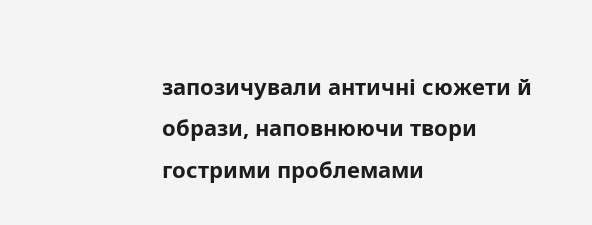запозичували античні сюжети й образи, наповнюючи твори гострими проблемами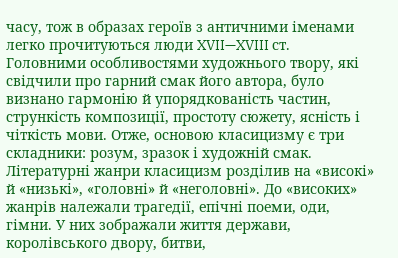часу, тож в образах героїв з античними іменами легко прочитуються люди XVII—XVIII ст. Головними особливостями художнього твору, які свідчили про гарний смак його автора, було визнано гармонію й упорядкованість частин, стрункість композиції, простоту сюжету, ясність і чіткість мови. Отже, основою класицизму є три складники: розум, зразок і художній смак.
Літературні жанри класицизм розділив на «високі» й «низькі», «головні» й «неголовні». До «високих» жанрів належали трагедії, епічні поеми, оди, гімни. У них зображали життя держави, королівського двору, битви,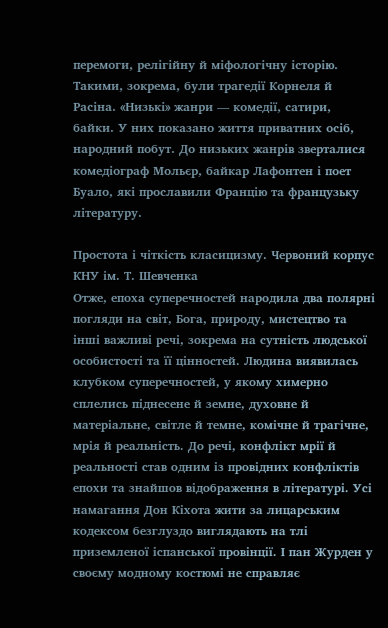перемоги, релігійну й міфологічну історію. Такими, зокрема, були трагедії Корнеля й Расіна. «Низькі» жанри — комедії, сатири, байки. У них показано життя приватних осіб, народний побут. До низьких жанрів зверталися комедіограф Мольєр, байкар Лафонтен і поет Буало, які прославили Францію та французьку літературу.

Простота і чіткість класицизму. Червоний корпус КНУ ім. Т. Шевченка
Отже, епоха суперечностей народила два полярні погляди на світ, Бога, природу, мистецтво та інші важливі речі, зокрема на сутність людської особистості та її цінностей. Людина виявилась клубком суперечностей, у якому химерно сплелись піднесене й земне, духовне й матеріальне, світле й темне, комічне й трагічне, мрія й реальність. До речі, конфлікт мрії й реальності став одним із провідних конфліктів епохи та знайшов відображення в літературі. Усі намагання Дон Кіхота жити за лицарським кодексом безглуздо виглядають на тлі приземленої іспанської провінції. І пан Журден у своєму модному костюмі не справляє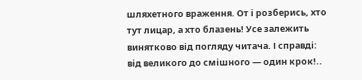шляхетного враження. От і розберись, хто тут лицар, а хто блазень! Усе залежить винятково від погляду читача. І справді: від великого до смішного — один крок!..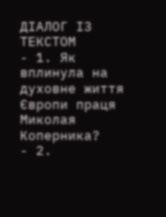ДІАЛОГ ІЗ ТЕКСТОМ
- 1. Як вплинула на духовне життя Європи праця Миколая Коперника?
- 2.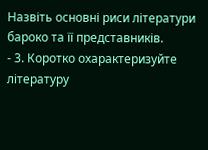Назвіть основні риси літератури бароко та її представників.
- 3. Коротко охарактеризуйте літературу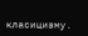класицизму.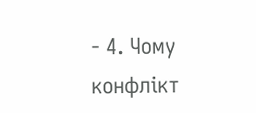- 4. Чому конфлікт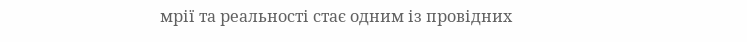мрії та реальності стає одним із провідних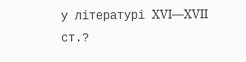у літературі XVI—XVII ст.?